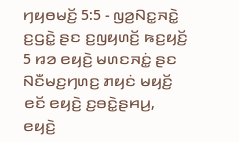ꤚꤟꤥꤗꤢꤩ꤬ 5:5 - ꤜꤤ꤬ꤡꤢ꤭ꤏꤢꤧ꤭ ꤢ꤬ꤞꤢꤧ꤭ ꤔꤢ ꤢ꤬ꤜꤟꤛꤢꤩ꤬ ꤒꤢ꤬ꤟꤢꤩ꤬
5 ꤙꤤ ꤕꤟꤢꤧ꤬ ꤗꤛꤢꤏꤢꤦ꤭ ꤔꤢ ꤡꤢꤪꤗꤢ꤬ꤚꤛꤢ꤬ ꤊꤟꤢꤦ ꤗꤟꤢꤩ꤬ ꤕꤢꤩ ꤕꤟꤢꤧ꤬ ꤢ꤬ꤋꤢꤧ꤭ꤔꤌꤣ꤬, ꤕꤟꤢꤧ꤬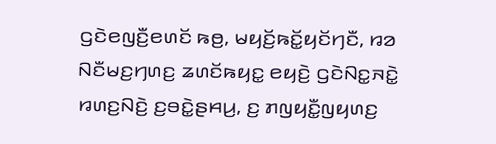ꤞꤢꤧꤕꤜꤢꤪ꤬ꤕꤛꤢꤩ ꤒꤥ꤬, ꤗꤟꤢꤩ꤬ꤒꤢꤩ꤭ꤟꤢꤩꤚꤢꤪ, ꤙꤤ ꤡꤢꤪꤗꤢ꤬ꤚꤛꤢ꤬ ꤘꤛꤢꤩꤒꤟꤢ꤭ ꤕꤟꤢꤧ꤬ ꤞꤢꤧꤡꤢ꤭ꤏꤢꤧ꤭ ꤙꤛꤢ꤬ꤡꤢꤧ꤬ ꤢ꤬ꤋꤢꤧ꤭ꤔꤌꤣ꤬, ꤢ꤬ ꤊꤜꤟꤢꤪ꤭ꤜꤟꤛꤢ꤬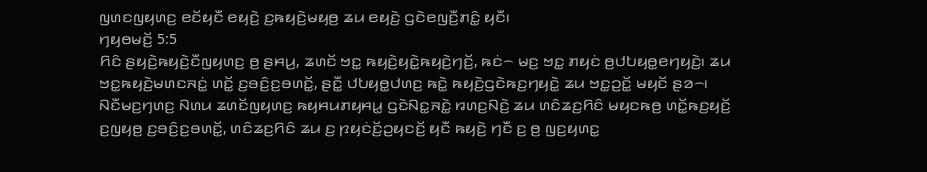ꤜꤛꤢꤜꤟꤛꤢ꤬ ꤕꤢꤩꤟꤢꤪ ꤕꤟꤢꤧ꤬ ꤢ꤬ꤒꤟꤢꤧ꤬ꤗꤟꤥ꤬ ꤘꤣ ꤕꤟꤢꤧ꤬ ꤞꤢꤧꤕꤜꤢꤪ꤬ꤊꤢꤨ꤭ ꤟꤢꤪ꤯
ꤚꤟꤥꤗꤢꤩ꤬ 5:5
ꤖꤢꤨ ꤔꤟꤢꤧ꤬ꤒꤟꤢꤧ꤬ꤢꤪꤜꤟꤛꤢ꤬ ꤥ꤬ ꤔꤌꤣ꤬, ꤘꤛꤢꤩ ꤠꤢ꤭ ꤒꤟꤢꤧ꤬ꤟꤢꤧ꤭ꤒꤟꤢꤧ꤬ꤚꤢꤩ꤬, ꤒꤢꤦ꤮ ꤗꤢ꤬ ꤠꤢ꤭ ꤊꤟꤢꤦ ꤥ꤬ꤓꤝꤟꤥ꤭ꤕꤚꤟꤢꤧ꤬꤯ ꤘꤣ ꤠꤢ꤭ꤒꤟꤢꤧ꤬ꤗꤛꤢꤏꤢꤦ꤭ ꤛꤢꤩ꤭ ꤢ꤬ꤋꤢꤨ꤬ꤢ꤬ꤋꤛꤢꤩ꤭, ꤔꤢꤪ꤭ ꤓꤝꤟꤥ꤭ꤓꤛꤢ꤬ ꤒꤢꤧ꤭ ꤒꤟꤢꤧ꤬ꤞꤢꤧꤒꤢ꤬ꤚꤟꤢꤧ꤭ ꤘꤣ ꤠꤢ꤭ꤑꤢꤩ꤭ ꤗꤟꤢꤩ ꤔꤤ꤮꤯
ꤡꤢꤪꤗꤢ꤬ꤚꤛꤢ꤬ ꤡꤛꤣ ꤘꤛꤢꤩꤜꤟꤛꤢ꤬ ꤒꤟꤌꤣꤊꤟꤌꤣ꤭ ꤞꤢꤧꤡꤢ꤭ꤏꤢꤧ꤭ ꤙꤛꤢ꤬ꤡꤢꤧ꤬ ꤘꤣ ꤛꤢꤨꤘꤢ꤬ꤖꤢꤨ ꤗꤟꤢꤒꤥ꤬ ꤛꤢꤩ꤭ꤒꤢ꤬ꤟꤢꤩ꤬ ꤢ꤬ꤜꤟꤥ꤬ ꤢ꤬ꤋꤢꤨ꤬ꤢ꤬ꤋꤛꤢꤩ꤭, ꤛꤢꤨꤘꤢ꤬ꤖꤢꤨ ꤘꤣ ꤢ꤬ ꤐꤟꤢꤦꤢꤩ꤬ꤑꤟꤢꤢꤩ꤬ ꤟꤢꤪ ꤒꤟꤢꤧ꤬ ꤚꤢꤪ ꤢ꤬ ꤥ꤬ ꤜꤢ꤬ꤟꤛꤢ꤭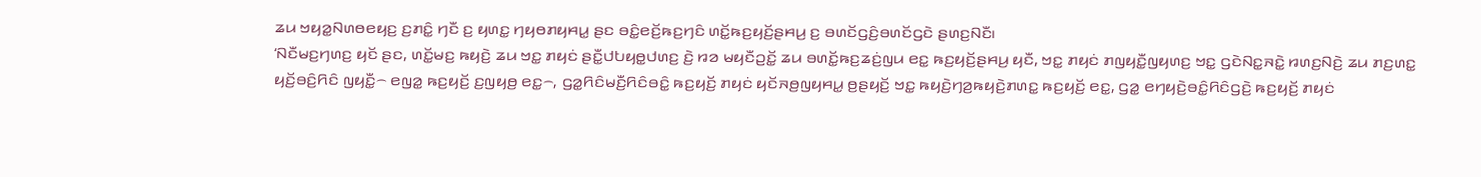ꤘꤣ ꤠꤟꤤ꤭ꤡꤛꤥꤕꤟꤢ꤬ ꤢ꤬ꤊꤢꤨ꤭ ꤚꤢꤪ ꤢ꤬ ꤟꤛꤢ꤭ ꤚꤟꤥꤊꤟꤌꤣ꤭ ꤔꤢ ꤋꤢꤨ꤭ꤕꤢꤩ꤬ꤒꤢ꤬ꤚꤢꤨ ꤛꤢꤩ꤭ꤒꤢ꤬ꤟꤢꤩ꤬ꤔꤌꤣ꤬ ꤢ꤬ ꤋꤛꤢꤩꤞꤢꤨ꤬ꤋꤛꤢꤩꤞꤢꤧ ꤔꤛꤢ꤬ꤡꤢꤪ꤯
‘ꤡꤢꤪꤗꤢ꤬ꤚꤛꤢ꤬ ꤟꤢꤩ ꤔꤢ, ꤛꤢꤩ꤭ꤗꤢ꤬ ꤒꤟꤢꤧ꤬ ꤘꤣ ꤠꤢ꤭ ꤊꤟꤢꤦ ꤔꤢꤪ꤭ꤓꤝꤟꤥ꤭ꤓꤛꤢ꤬ ꤢꤧ꤬ ꤙꤤ ꤗꤟꤢꤪꤑꤢꤩ꤭ ꤘꤣ ꤋꤛꤢꤩ꤭ꤒꤢ꤬ꤘꤢꤦ꤬ꤜꤣ ꤕꤢ꤭ ꤒꤢ꤬ꤟꤢꤩ꤬ꤔꤌꤣ꤬ ꤟꤢꤪ, ꤠꤢ꤭ ꤊꤟꤢꤦ ꤊꤜꤟꤢꤪ꤭ꤜꤟꤛꤢ꤬ ꤠꤢ꤭ ꤞꤢꤧꤡꤢ꤭ꤏꤢꤧ꤭ ꤙꤛꤢ꤬ꤡꤢꤧ꤬ ꤘꤣ ꤊꤢ꤬ꤛꤢ꤭ ꤟꤢꤩ꤬ꤋꤢꤨ꤬ꤖꤢꤨ ꤜꤟꤢꤪ꤭꤮ ꤕꤜꤤ꤭ ꤒꤢ꤬ꤟꤢꤩ꤬ ꤢ꤬ꤜꤟꤥ꤬ ꤕꤢ꤭꤮, ꤞꤤ꤭ꤖꤢꤨꤗꤢꤪ꤬ꤖꤢꤨꤋꤢꤨ꤭ ꤒꤢ꤬ꤟꤢꤩ꤬ ꤊꤟꤢꤦ ꤟꤢꤩꤏꤥ꤬ꤜꤟꤌꤣ꤭ ꤥ꤬ꤔꤟꤢꤩ꤬ ꤠꤢ꤭ ꤒꤟꤢꤧ꤬ꤚꤤ꤬ꤒꤟꤢꤧ꤬ꤊꤛꤢ꤭ ꤒꤢ꤬ꤟꤢꤩ꤬ ꤕꤢ꤭, ꤞꤤ꤭ ꤕꤚꤟꤢꤧ꤬ꤋꤢꤨ꤭ꤖꤢꤨꤞꤢꤧ꤬ ꤒꤢ꤬ꤟꤢꤩ꤬ ꤊꤟꤢꤦ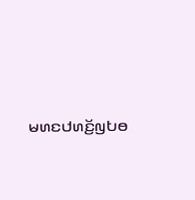ꤗꤛꤢꤓꤛꤢꤩ꤬ꤜꤝꤥ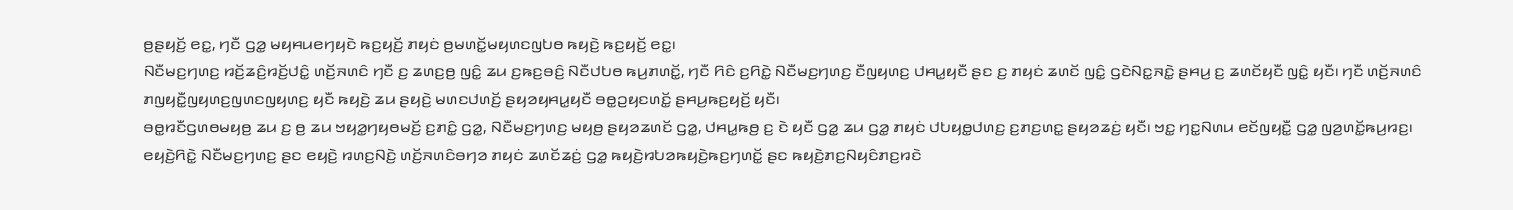ꤥ꤬ꤔꤟꤢꤩ꤬ ꤕꤢ꤭, ꤚꤢꤪ ꤞꤤ꤭ ꤗꤟꤌꤣꤕꤚꤟꤢꤧ ꤒꤢ꤬ꤟꤢꤩ꤬ ꤊꤟꤢꤦ ꤥ꤬ꤗꤛꤢꤩ꤭ꤗꤟꤛꤢꤜꤝꤥ ꤒꤟꤢꤧ꤬ ꤒꤢ꤬ꤟꤢꤩ꤬ ꤕꤢ꤭꤯
ꤡꤢꤪꤗꤢ꤬ꤚꤛꤢ꤬ ꤙꤢꤩ꤬ꤘꤢꤨ꤬ꤙꤢꤩ꤬ꤓꤢꤨ꤭ ꤛꤢꤩ꤬ꤏꤛꤢꤨ ꤚꤢꤪ ꤢ꤬ ꤘꤛꤢ꤬ꤥ꤬ ꤜꤢꤨ꤭ ꤘꤣ ꤢ꤬ꤒꤢ꤬ꤋꤢꤨ꤬ ꤡꤢꤪꤓꤝꤥ ꤒꤣ꤬ꤊꤛꤢꤩ꤭, ꤚꤢꤪ ꤖꤢꤨ ꤢ꤬ꤖꤢꤧ꤭ ꤡꤢꤪꤗꤢ꤬ꤚꤛꤢ꤬ ꤢꤪꤜꤟꤛꤢ꤬ ꤓꤌꤣ꤭ꤟꤢꤪ ꤔꤢ ꤢ꤬ ꤊꤟꤢꤦ ꤘꤛꤢꤩ ꤜꤢꤨ꤭ ꤞꤢꤧꤡꤢ꤭ꤏꤢꤧ꤭ ꤔꤌꤣ꤬ ꤢ꤬ ꤘꤛꤢꤩꤟꤢꤪ ꤜꤢꤨ꤭ ꤟꤢꤪ꤯ ꤚꤢꤪ ꤛꤢꤩ꤬ꤏꤛꤢꤨ ꤊꤜꤟꤢꤪ꤭ꤜꤟꤛꤢ꤬ꤜꤛꤢꤜꤟꤛꤢ꤬ ꤟꤢꤪ ꤒꤟꤢꤧ꤬ ꤘꤣ ꤔꤟꤢꤧ꤬ ꤗꤛꤢꤓꤛꤢꤩ꤬ ꤔꤟꤤꤟꤌꤣ꤭ꤟꤢꤪ ꤋꤥ꤭ꤑꤟꤢꤛꤢꤩ꤭ ꤔꤌꤣ꤬ꤒꤢ꤬ꤟꤢꤩ꤬ ꤟꤢꤪ꤯
ꤋꤥ꤭ꤙꤢꤪꤞꤛꤥꤗꤟꤥ꤬ ꤘꤣ ꤢ꤬ ꤥ꤬ ꤘꤣ ꤠꤟꤤ꤭ꤚꤟꤥꤗꤢꤩ꤬ ꤢ꤬ꤊꤢꤨ꤭ ꤞꤤ꤭, ꤡꤢꤪꤗꤢ꤬ꤚꤛꤢ꤬ ꤗꤟꤥ꤬ ꤔꤟꤤꤘꤛꤢꤩ ꤞꤤ꤭, ꤓꤌꤣ꤭ꤒꤥ꤬ ꤢ꤬ ꤢꤧ ꤟꤢꤪ ꤞꤤ꤭ ꤘꤣ ꤞꤤ꤭ ꤊꤟꤢꤦ ꤓꤝꤟꤥ꤭ꤓꤛꤢ꤬ ꤢ꤬ꤊꤢ꤬ꤛꤢ꤭ ꤔꤟꤤꤘꤢꤦ꤬ ꤟꤢꤪ꤯ ꤠꤢ꤭ ꤚꤢ꤭ꤡꤛꤣ ꤕꤢꤩꤜꤟꤢꤪ꤭ ꤞꤤ꤭ ꤜꤤ꤬ꤛꤢꤩ꤭ꤒꤣ꤬ꤙꤢ꤬꤯ ꤕꤟꤢꤧ꤬ꤖꤢꤧ꤭ ꤡꤢꤪꤗꤢ꤬ꤚꤛꤢ꤬ ꤔꤢ ꤕꤟꤢꤧ꤬ ꤙꤛꤢ꤬ꤡꤢꤧ꤬ ꤛꤢꤩ꤬ꤏꤛꤢꤨꤋꤚꤤ ꤊꤟꤢꤦ ꤘꤛꤢꤩꤘꤢꤦ꤬ ꤞꤤ꤭ ꤒꤟꤢꤧ꤬ꤙꤝꤤꤒꤟꤢꤧ꤬ꤒꤢ꤬ꤚꤛꤢꤩ꤭ ꤔꤢ ꤒꤟꤢꤧ꤬ꤊꤢ꤬ꤡꤟꤢꤨꤊꤢ꤬ꤙꤢꤧ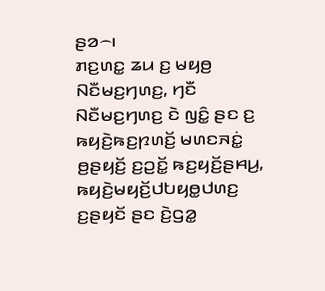ꤔꤤ꤮꤯
ꤊꤢ꤬ꤛꤢ꤭ ꤘꤣ ꤢ꤬ ꤗꤟꤥ꤬ ꤡꤢꤪꤗꤢ꤬ꤚꤛꤢ꤬, ꤚꤢꤪ ꤡꤢꤪꤗꤢ꤬ꤚꤛꤢ꤬ ꤢꤧ ꤜꤢꤨ꤭ ꤔꤢ ꤢ꤬ ꤒꤟꤢꤧ꤬ꤒꤢ꤬ꤐꤛꤢꤩ꤬ ꤗꤛꤢꤏꤢꤦ꤭ ꤥ꤬ꤔꤟꤢꤩ꤬ ꤢ꤬ꤑꤢꤩ꤭ ꤒꤢ꤬ꤟꤢꤩ꤬ꤔꤌꤣ꤬, ꤒꤟꤢꤧ꤬ꤗꤟꤢꤩ꤬ꤓꤝꤟꤥ꤭ꤓꤛꤢ꤬ ꤢ꤬ꤔꤟꤢꤩ ꤔꤢ ꤢꤧ꤬ꤞꤤ꤭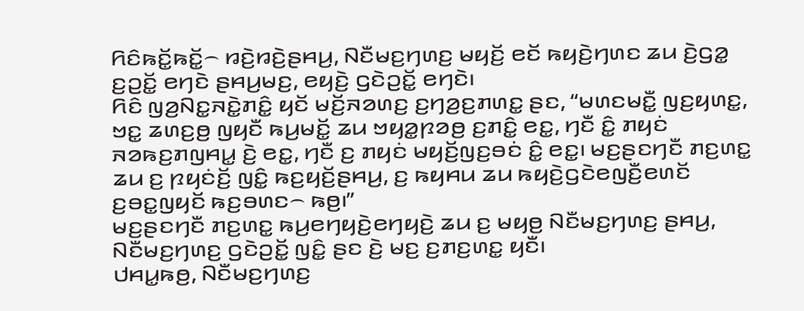ꤖꤢꤨꤒꤢꤩ꤭ꤒꤢꤩ꤭꤮ ꤙꤢꤧ꤬ꤙꤢꤧ꤬ꤔꤌꤣ꤬, ꤡꤢꤪꤗꤢ꤬ꤚꤛꤢ꤬ ꤗꤟꤢꤩ꤬ ꤕꤢꤩ ꤒꤟꤢꤧ꤬ꤚꤛꤢ ꤘꤣ ꤢꤧ꤬ꤞꤤ꤭ ꤢ꤬ꤑꤢꤩ꤭ ꤕꤚꤢꤧ ꤔꤌꤣ꤬ꤗꤢ꤬, ꤕꤟꤢꤧ꤬ ꤞꤢꤧꤑꤢꤩ꤭ ꤕꤚꤢꤧ꤯
ꤖꤢꤨ ꤜꤤ꤬ꤡꤢ꤭ꤏꤢꤧ꤭ꤊꤢꤨ꤭ ꤟꤢꤩ ꤗꤢꤩ꤬ꤏꤤꤛꤢ꤬ ꤢ꤬ꤚꤤ꤬ꤢ꤬ꤊꤛꤢ꤭ ꤔꤢ, “ꤗꤛꤢꤗꤢꤪ꤭ ꤜꤢ꤬ꤟꤛꤢ꤭, ꤠꤢ꤭ ꤘꤛꤢ꤬ꤥ꤬ ꤜꤟꤢꤪ ꤒꤣ꤬ꤗꤢꤩ꤭ ꤘꤣ ꤠꤟꤤ꤭ꤐꤤꤥ꤬ ꤢ꤬ꤊꤢꤨ꤭ ꤕꤢ꤭, ꤚꤢꤪ ꤢꤨ꤭ ꤊꤟꤢꤦ ꤏꤤꤒꤢ꤬ꤊꤜꤌꤣ꤭ ꤢꤧ꤬ ꤕꤢ꤭, ꤚꤢꤪ ꤢ꤬ ꤊꤟꤢꤦ ꤗꤟꤢꤩ꤬ꤜꤢ꤬ꤋꤢꤦ ꤢꤨ꤭ ꤕꤢ꤭꤯ ꤗꤢ꤬ꤔꤢꤚꤢꤪ ꤊꤢ꤬ꤛꤢ꤭ ꤘꤣ ꤢ꤬ ꤐꤟꤢꤦꤢꤩ꤬ ꤜꤢꤨ꤭ ꤒꤢ꤬ꤟꤢꤩ꤬ꤔꤌꤣ꤬, ꤢ꤬ ꤒꤟꤌꤣ ꤘꤣ ꤒꤟꤢꤧ꤬ꤞꤢꤧꤕꤜꤢꤪ꤬ꤕꤛꤢꤩ ꤢ꤬ꤋꤢ꤭ꤜꤟꤢꤩ ꤒꤢ꤬ꤋꤛꤢ꤮ ꤒꤥ꤬꤯”
ꤗꤢ꤬ꤔꤢꤚꤢꤪ ꤊꤢ꤬ꤛꤢ꤭ ꤒꤣ꤬ꤕꤚꤟꤢꤧ꤬ꤕꤚꤟꤢꤧ꤬ ꤘꤣ ꤢ꤬ ꤗꤟꤥ꤬ ꤡꤢꤪꤗꤢ꤬ꤚꤛꤢ꤬ ꤔꤌꤣ꤬, ꤡꤢꤪꤗꤢ꤬ꤚꤛꤢ꤬ ꤞꤢꤧꤑꤢꤩ꤭ ꤜꤢꤨ꤭ ꤔꤢ ꤢꤧ꤬ ꤗꤢ꤬ ꤢ꤬ꤊꤢ꤬ꤛꤢ꤭ ꤟꤢꤪ꤯
ꤓꤌꤣ꤭ꤒꤥ꤬, ꤡꤢꤪꤗꤢ꤬ꤚꤛꤢ꤬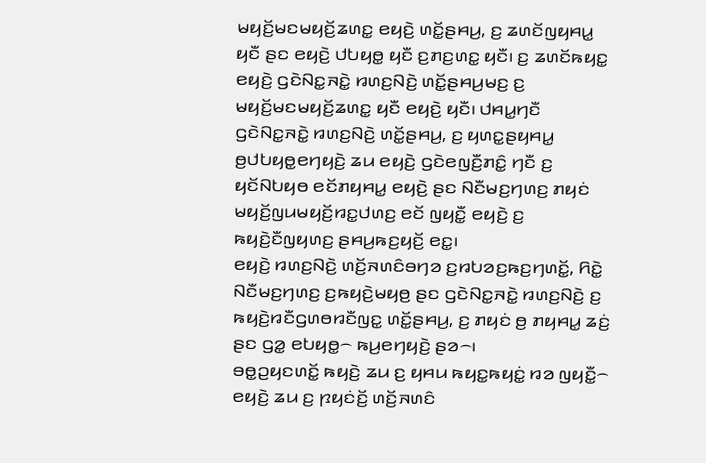ꤗꤟꤢꤩ꤬ꤗꤢꤗꤟꤢꤩ꤬ꤘꤛꤢ꤭ ꤕꤟꤢꤧ꤬ ꤛꤢꤩ꤭ꤔꤌꤣ꤬, ꤢ꤬ ꤘꤛꤢꤩꤜꤟꤌꤣ꤭ ꤟꤢꤪ ꤔꤢ ꤕꤟꤢꤧ꤬ ꤓꤝꤟꤥ꤭ ꤟꤢꤪ ꤢ꤬ꤊꤢ꤬ꤛꤢ꤭ ꤟꤢꤪ꤯ ꤢ꤬ ꤘꤛꤢꤩꤒꤟꤢ꤭ ꤕꤟꤢꤧ꤬ ꤞꤢꤧꤡꤢ꤭ꤏꤢꤧ꤭ ꤙꤛꤢ꤬ꤡꤢꤧ꤬ ꤛꤢꤩ꤭ꤔꤌꤣ꤬ꤗꤢ꤬ ꤢ꤬ ꤗꤟꤢꤩ꤬ꤗꤢꤗꤟꤢꤩ꤬ꤘꤛꤢ꤭ ꤟꤢꤪ ꤕꤟꤢꤧ꤬ ꤟꤢꤪ꤯ ꤓꤌꤣ꤭ꤚꤢꤪ ꤞꤢꤧꤡꤢ꤭ꤏꤢꤧ꤭ ꤙꤛꤢ꤬ꤡꤢꤧ꤬ ꤛꤢꤩ꤭ꤔꤌꤣ꤬, ꤢ꤬ ꤟꤛꤢ꤭ꤔꤟꤌꤣ꤭ ꤥ꤬ꤓꤝꤟꤥ꤭ꤕꤚꤟꤢꤧ꤬ ꤘꤣ ꤕꤟꤢꤧ꤬ ꤞꤢꤧꤕꤜꤢꤪ꤬ꤊꤢꤨ꤭ ꤚꤢꤪ ꤢ꤬ ꤟꤢꤩꤡꤝꤟꤥ ꤕꤢꤩꤊꤟꤌꤣ꤭ ꤕꤟꤢꤧ꤬ ꤔꤢ ꤡꤢꤪꤗꤢ꤬ꤚꤛꤢ꤬ ꤊꤟꤢꤦ ꤗꤟꤢꤩ꤬ꤜꤣꤗꤟꤢꤩ꤬ꤙꤢ꤭ꤓꤛꤢ꤬ ꤕꤢꤩ ꤜꤟꤢꤪ꤭ ꤕꤟꤢꤧ꤬ ꤢ꤬ ꤒꤟꤢꤧ꤬ꤢꤪꤜꤟꤛꤢ꤬ ꤔꤌꤣ꤬ꤒꤢ꤬ꤟꤢꤩ꤬ ꤕꤢ꤭꤯
ꤕꤟꤢꤧ꤬ ꤙꤛꤢ꤬ꤡꤢꤧ꤬ ꤛꤢꤩ꤬ꤏꤛꤢꤨꤋꤚꤤ ꤢ꤬ꤙꤝꤤꤢ꤬ꤒꤢ꤬ꤚꤛꤢꤩ꤭, ꤖꤢꤧ꤭ ꤡꤢꤪꤗꤢ꤬ꤚꤛꤢ꤬ ꤢ꤬ꤒꤟꤢꤧ꤬ꤗꤟꤥ꤬ ꤔꤢ ꤞꤢꤧꤡꤢ꤭ꤏꤢꤧ꤭ ꤙꤛꤢ꤬ꤡꤢꤧ꤬ ꤢ꤬ ꤒꤟꤢꤧ꤬ꤙꤢꤪꤞꤛꤥꤙꤢꤪꤜꤢ꤭ ꤛꤢꤩ꤭ꤔꤌꤣ꤬, ꤢ꤬ ꤊꤟꤢꤦ ꤥ꤬ ꤊꤟꤌꤣ꤭ ꤘꤢꤦ꤬ ꤔꤢ ꤞꤤ꤭ ꤕꤝꤟꤥ꤭꤮ ꤒꤣ꤬ꤕꤚꤟꤢꤧ꤬ ꤔꤤ꤮꤯
ꤋꤥ꤭ꤑꤟꤢꤛꤢꤩ꤭ ꤒꤟꤢꤧ꤬ ꤘꤣ ꤢ꤬ ꤟꤌꤣ ꤒꤟꤢ꤭ꤒꤟꤢꤦ꤭ ꤙꤤ ꤜꤟꤢꤪ꤭꤮ ꤕꤟꤢꤧ꤬ ꤘꤣ ꤢ꤬ ꤐꤟꤢꤦꤢꤩ꤬ ꤛꤢꤩ꤬ꤏꤛꤢꤨ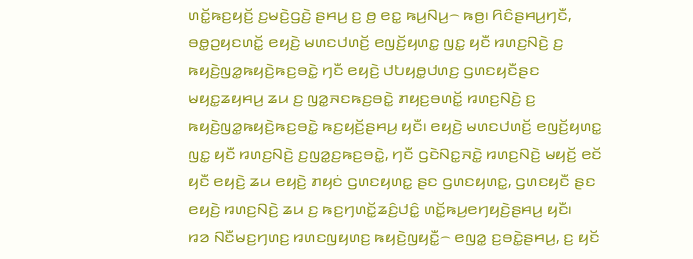ꤛꤢꤩ꤭ꤒꤢ꤬ꤟꤢꤩ꤬ ꤢ꤬ꤗꤢꤧ꤬ꤞꤢꤧ꤬ ꤔꤌꤣ꤬ ꤢ꤬ ꤥ꤬ ꤕꤢ꤭ ꤒꤣ꤬ꤡꤣ꤬꤮ ꤒꤥ꤬꤯ ꤖꤢꤨꤔꤌꤣ꤬ꤚꤢꤪ, ꤋꤥ꤭ꤑꤟꤢꤛꤢꤩ꤭ ꤕꤟꤢꤧ꤬ ꤗꤛꤢꤓꤛꤢꤩ꤬ ꤕꤜꤢꤩ꤬ꤟꤛꤢ꤭ ꤜꤢ꤭ ꤟꤢꤪ ꤙꤛꤢ꤬ꤡꤢꤧ꤬ ꤢ꤬ ꤒꤟꤢꤧ꤬ꤜꤤ꤭ꤒꤟꤢꤧ꤬ꤒꤢ꤬ꤋꤢꤧ꤭ ꤚꤢꤪ ꤕꤟꤢꤧ꤬ ꤓꤝꤟꤥ꤭ꤓꤛꤢ꤬ ꤞꤛꤢꤟꤢꤪꤔꤢ ꤗꤟꤢ꤭ꤘꤟꤌꤣ꤬ ꤘꤣ ꤢ꤬ ꤜꤤ꤭ꤏꤢꤒꤢ꤬ꤋꤢꤧ꤭ ꤊꤟꤢ꤬ꤋꤛꤢꤩ꤭ ꤙꤛꤢ꤬ꤡꤢꤧ꤬ ꤢ꤬ ꤒꤟꤢꤧ꤬ꤜꤤ꤭ꤒꤟꤢꤧ꤬ꤒꤢ꤬ꤋꤢꤧ꤭ ꤒꤢ꤬ꤟꤢꤩ꤬ꤔꤌꤣ꤬ ꤟꤢꤪ꤯ ꤕꤟꤢꤧ꤬ ꤗꤛꤢꤓꤛꤢꤩ꤬ ꤕꤜꤢꤩ꤬ꤟꤛꤢ꤭ ꤜꤢ꤭ ꤟꤢꤪ ꤙꤛꤢ꤬ꤡꤢꤧ꤬ ꤢ꤬ꤜꤤ꤭ꤢ꤬ꤒꤢ꤬ꤋꤢꤧ꤭, ꤚꤢꤪ ꤞꤢꤧꤡꤢ꤭ꤏꤢꤧ꤭ ꤙꤛꤢ꤬ꤡꤢꤧ꤬ ꤗꤟꤢꤩ꤬ ꤕꤢꤩ ꤟꤢꤪ ꤕꤟꤢꤧ꤬ ꤘꤣ ꤕꤟꤢꤧ꤬ ꤊꤟꤢꤦ ꤞꤛꤢꤟꤛꤢ꤭ ꤔꤢ ꤞꤛꤢꤟꤛꤢ꤭, ꤞꤛꤢꤟꤢꤪ ꤔꤢ ꤕꤟꤢꤧ꤬ ꤙꤛꤢ꤬ꤡꤢꤧ꤬ ꤘꤣ ꤢ꤬ ꤒꤢ꤬ꤚꤛꤢꤩ꤭ꤘꤢꤨ꤬ꤓꤢꤨ꤭ ꤛꤢꤩ꤭ꤒꤣ꤬ꤕꤚꤟꤢꤧ꤬ꤔꤌꤣ꤬ ꤟꤢꤪ꤯
ꤙꤤ ꤡꤢꤪꤗꤢ꤬ꤚꤛꤢ꤬ ꤙꤛꤢꤜꤟꤛꤢ꤬ ꤒꤟꤢꤧ꤬ꤜꤟꤢꤪ꤭꤮ ꤕꤜꤤ꤭ ꤢ꤬ꤋꤢꤧ꤭ꤔꤌꤣ꤬, ꤢ꤬ ꤟꤢꤩ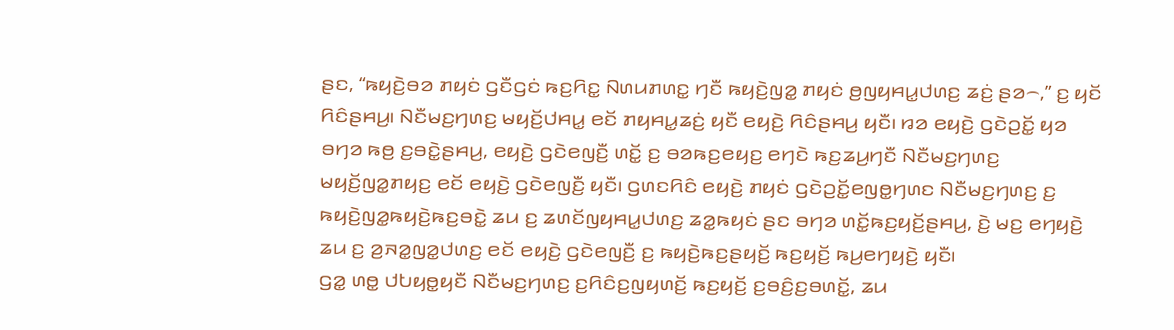ꤔꤢ, “ꤒꤟꤢꤧ꤬ꤋꤤ ꤊꤟꤢꤦ ꤞꤢꤪꤞꤢꤦ ꤒꤢ꤬ꤖꤢ꤭ ꤡꤛꤣꤊꤛꤢ꤭ ꤚꤢꤪ ꤒꤟꤢꤧ꤬ꤜꤤ꤭ ꤊꤟꤢꤦ ꤥ꤬ꤜꤟꤌꤣ꤭ꤓꤛꤢ꤬ ꤘꤢꤦ꤬ ꤔꤤ꤮,” ꤢ꤬ ꤟꤢꤩ ꤖꤢꤨꤔꤌꤣ꤬꤯ ꤡꤢꤪꤗꤢ꤬ꤚꤛꤢ꤬ ꤗꤟꤢꤩ꤬ꤓꤌꤣ꤭ ꤕꤢꤩ ꤊꤟꤌꤣ꤭ꤘꤢꤦ꤬ ꤟꤢꤪ ꤕꤟꤢꤧ꤬ ꤖꤢꤨꤔꤌꤣ꤬ ꤟꤢꤪ꤯ ꤙꤤ ꤕꤟꤢꤧ꤬ ꤞꤢꤧꤑꤢꤩ꤭ ꤟꤤ ꤋꤚꤤ ꤒꤥ꤬ ꤢ꤬ꤋꤢꤧ꤭ꤔꤌꤣ꤬, ꤕꤟꤢꤧ꤬ ꤞꤢꤧꤕꤜꤢꤪ꤬ ꤛꤢꤩ꤭ ꤢ꤬ ꤋꤤꤒꤢ꤬ꤕꤟꤢ꤬ ꤕꤚꤢꤧ ꤒꤢ꤬ꤘꤣ꤬ꤚꤢꤪ ꤡꤢꤪꤗꤢ꤬ꤚꤛꤢ꤬ ꤗꤟꤢꤩ꤬ꤜꤤ꤭ꤊꤟꤢ꤬ ꤕꤢꤩ ꤕꤟꤢꤧ꤬ ꤞꤢꤧꤕꤜꤢꤪ꤬ ꤟꤢꤪ꤯ ꤞꤛꤢꤖꤢꤨ ꤕꤟꤢꤧ꤬ ꤊꤟꤢꤦ ꤞꤢꤧꤑꤢꤩ꤭ꤕꤜꤥ꤭ꤚꤛꤢ ꤡꤢꤪꤗꤢ꤬ꤚꤛꤢ꤬ ꤢ꤬ ꤒꤟꤢꤧ꤬ꤜꤤ꤭ꤒꤟꤢꤧ꤬ꤒꤢ꤬ꤋꤢꤧ꤭ ꤘꤣ ꤢ꤬ ꤘꤛꤢꤩꤜꤟꤌꤣ꤭ꤓꤛꤢ꤬ ꤘꤤ꤭ꤒꤟꤢꤦ ꤔꤢ ꤋꤚꤤ ꤛꤢꤩ꤭ꤒꤢ꤬ꤟꤢꤩ꤬ꤔꤌꤣ꤬, ꤢꤧ꤬ ꤗꤢ꤬ ꤕꤚꤟꤢꤧ꤬ ꤘꤣ ꤢ꤬ ꤤ꤬ꤏꤤ꤭ꤜꤤ꤭ꤓꤛꤢ꤬ ꤕꤢꤩ ꤕꤟꤢꤧ꤬ ꤞꤢꤧꤕꤜꤢꤪ꤬ ꤢ꤬ ꤒꤟꤢꤧ꤬ꤒꤢ꤬ꤔꤟꤢꤩ꤬ ꤒꤢ꤬ꤟꤢꤩ꤬ ꤒꤣ꤬ꤕꤚꤟꤢꤧ꤬ ꤟꤢꤪ꤯
ꤞꤤ꤭ ꤛꤥ꤭ ꤓꤝꤟꤥ꤭ꤟꤢꤪ ꤡꤢꤪꤗꤢ꤬ꤚꤛꤢ꤬ ꤢ꤬ꤖꤢꤨꤢ꤬ꤜꤟꤛꤢꤩ꤬ ꤒꤢ꤬ꤟꤢꤩ꤬ ꤢ꤬ꤋꤢꤨ꤬ꤢ꤬ꤋꤛꤢꤩ꤭, ꤘꤣ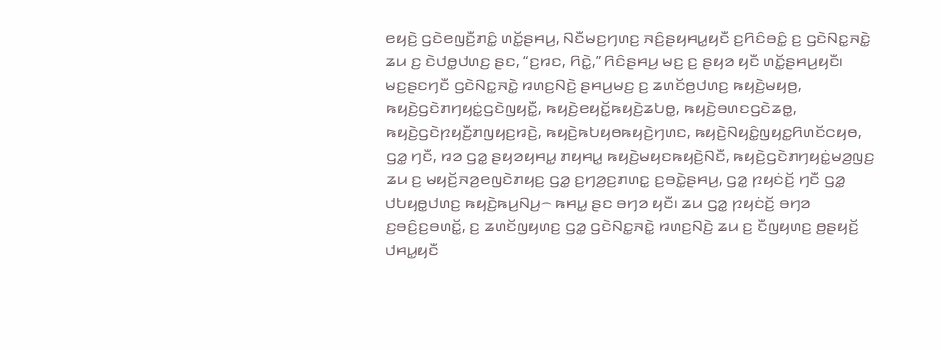ꤕꤟꤢꤧ꤬ ꤞꤢꤧꤕꤜꤢꤪ꤬ꤊꤢꤨ꤭ ꤛꤢꤩ꤭ꤔꤌꤣ꤬, ꤡꤢꤪꤗꤢ꤬ꤚꤛꤢ꤬ ꤏꤢꤨ꤬ꤔꤟꤌꤣ꤭ꤟꤢꤪ ꤢ꤬ꤖꤢꤨꤋꤢꤨ꤭ ꤢ꤬ ꤞꤢꤧꤡꤢ꤭ꤏꤢꤧ꤭ ꤘꤣ ꤢ꤬ ꤢꤧꤓꤥ꤭ꤓꤛꤢ꤬ ꤔꤢ, “ꤢ꤬ꤙꤢ, ꤖꤢꤧ꤭,” ꤖꤢꤨꤔꤌꤣ꤬ ꤗꤢ꤬ ꤢ꤬ ꤔꤟꤤ ꤟꤢꤪ ꤛꤢꤩ꤭ꤔꤌꤣ꤬ꤟꤢꤪ꤯
ꤗꤢ꤬ꤔꤢꤚꤢꤪ ꤞꤢꤧꤡꤢ꤭ꤏꤢꤧ꤭ ꤙꤛꤢ꤬ꤡꤢꤧ꤬ ꤔꤌꤣ꤬ꤗꤢ꤬ ꤢ꤬ ꤘꤛꤢꤩꤥ꤬ꤓꤛꤢ꤬ ꤒꤟꤢꤧ꤬ꤗꤟꤥ꤬, ꤒꤟꤢꤧ꤬ꤞꤢꤧꤊꤚꤟꤢꤦ꤭ꤞꤢꤧꤜꤟꤢꤪ꤭, ꤒꤟꤢꤧ꤬ꤕꤟꤢꤩ꤭ꤒꤟꤢꤧ꤬ꤘꤝꤥ꤭, ꤒꤟꤢꤧ꤬ꤋꤛꤢꤞꤢꤧꤘꤥ꤭, ꤒꤟꤢꤧ꤬ꤞꤢꤧꤐꤟꤢꤪ꤬ꤊꤜꤟꤢ꤬ꤙꤢꤧ꤬, ꤒꤟꤢꤧ꤬ꤒꤝꤟꤥꤒꤟꤢꤧ꤬ꤚꤛꤢ, ꤒꤟꤢꤧ꤬ꤡꤟꤢꤨ꤭ꤜꤟꤢ꤭ꤖꤛꤢꤩꤍꤟꤥ,
ꤞꤤ꤭ ꤚꤢꤪ, ꤙꤤ ꤞꤤ꤭ ꤔꤟꤤꤟꤌꤣ꤭ ꤊꤟꤌꤣ꤭ ꤒꤟꤢꤧ꤬ꤗꤟꤢꤒꤟꤢꤧ꤬ꤡꤢꤪ, ꤒꤟꤢꤧ꤬ꤞꤢꤧꤊꤚꤟꤢꤦ꤭ꤗꤤ꤬ꤜꤢ꤬ ꤘꤣ ꤢ꤬ ꤗꤟꤢꤩ꤬ꤏꤤ꤬ꤕꤜꤢꤧꤊꤟꤢ꤬ ꤞꤤ꤭ ꤢ꤬ꤚꤤ꤬ꤢ꤬ꤊꤛꤢ꤭ ꤢ꤬ꤋꤢꤧ꤭ꤔꤌꤣ꤬, ꤞꤤ꤭ ꤐꤟꤢꤦꤢꤩ꤬ ꤚꤢꤪ ꤞꤤ꤭ ꤓꤝꤟꤥ꤭ꤓꤛꤢ꤬ ꤒꤟꤢꤧ꤬ꤒꤣ꤬ꤡꤣ꤬꤮ ꤒꤌꤣ꤭ ꤔꤢ ꤋꤚꤤ ꤟꤢꤪ꤯ ꤘꤣ ꤞꤤ꤭ ꤐꤟꤢꤦꤢꤩ꤬ ꤋꤚꤤ ꤢ꤬ꤋꤢꤨ꤬ꤢ꤬ꤋꤛꤢꤩ꤭, ꤢ꤬ ꤘꤛꤢꤩꤜꤟꤛꤢ꤬ ꤞꤤ꤭ ꤞꤢꤧꤡꤢ꤭ꤏꤢꤧ꤭ ꤙꤛꤢ꤬ꤡꤢꤧ꤬ ꤘꤣ ꤢ꤬ ꤢꤪꤜꤟꤛꤢ꤬ ꤥ꤬ꤔꤟꤢꤩ꤬ ꤓꤌꤣ꤭ꤟꤢꤪ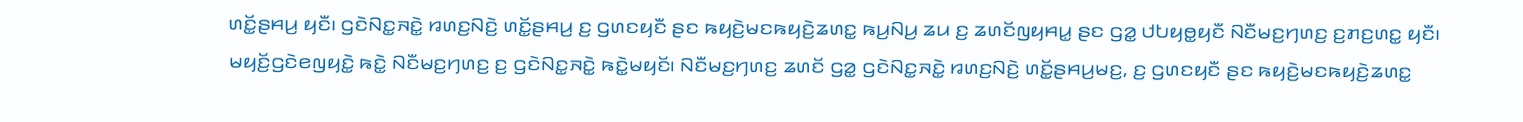ꤛꤢꤩ꤭ꤔꤌꤣ꤬ ꤟꤢꤪ꤯ ꤞꤢꤧꤡꤢ꤭ꤏꤢꤧ꤭ ꤙꤛꤢ꤬ꤡꤢꤧ꤬ ꤛꤢꤩ꤭ꤔꤌꤣ꤬ ꤢ꤬ ꤞꤛꤢꤟꤢꤪ ꤔꤢ ꤒꤟꤢꤧ꤬ꤗꤢꤒꤟꤢꤧ꤬ꤘꤛꤢ꤭ ꤒꤣ꤬ꤡꤣ꤬ ꤘꤣ ꤢ꤬ ꤘꤛꤢꤩꤜꤟꤌꤣ꤭ ꤔꤢ ꤞꤤ꤭ ꤓꤝꤟꤥ꤭ꤟꤢꤪ ꤡꤢꤪꤗꤢ꤬ꤚꤛꤢ꤬ ꤢ꤬ꤊꤢ꤬ꤛꤢ꤭ ꤟꤢꤪ꤯
ꤗꤟꤢꤩ꤬ꤞꤢꤧꤕꤜꤟꤢꤧ꤭ ꤒꤢꤧ꤭ ꤡꤢꤪꤗꤢ꤬ꤚꤛꤢ꤬ ꤢ꤬ ꤞꤢꤧꤡꤢ꤭ꤏꤢꤧ꤭ ꤒꤢꤧ꤭ꤗꤟꤢꤩ꤯ ꤡꤢꤪꤗꤢ꤬ꤚꤛꤢ꤬ ꤘꤛꤢꤩ ꤞꤤ꤭ ꤞꤢꤧꤡꤢ꤭ꤏꤢꤧ꤭ ꤙꤛꤢ꤬ꤡꤢꤧ꤬ ꤛꤢꤩ꤭ꤔꤌꤣ꤬ꤗꤢ꤬, ꤢ꤬ ꤞꤛꤢꤟꤢꤪ ꤔꤢ ꤒꤟꤢꤧ꤬ꤗꤢꤒꤟꤢꤧ꤬ꤘꤛꤢ꤭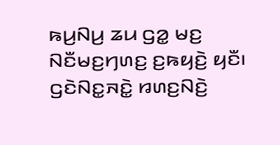ꤒꤣ꤬ꤡꤣ꤬ ꤘꤣ ꤞꤤ꤭ ꤗꤢ꤬ ꤡꤢꤪꤗꤢ꤬ꤚꤛꤢ꤬ ꤢ꤬ꤒꤟꤢꤧ꤬ ꤟꤢꤪ꤯ ꤞꤢꤧꤡꤢ꤭ꤏꤢꤧ꤭ ꤙꤛꤢ꤬ꤡꤢꤧ꤬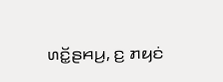ꤛꤢꤩ꤭ꤔꤌꤣ꤬, ꤢ꤬ ꤊꤟꤢꤦ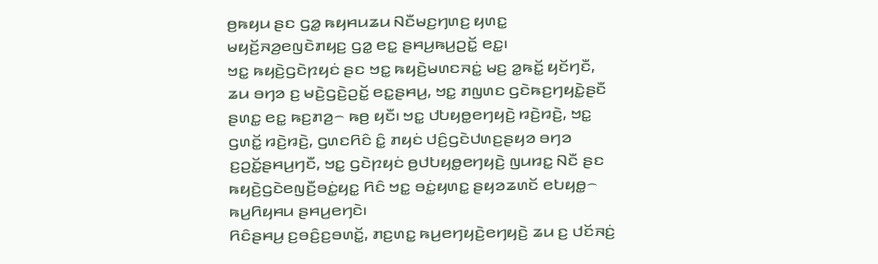ꤥ꤬ꤒꤟꤣ ꤔꤢ ꤞꤤ꤭ ꤒꤟꤌꤣꤘꤣ ꤡꤢꤪꤗꤢ꤬ꤚꤛꤢ꤬ ꤟꤛꤢ꤭ ꤗꤟꤢꤩ꤬ꤏꤤ꤬ꤕꤜꤢꤧꤊꤟꤢ꤬ ꤞꤤ꤭ ꤕꤢ꤭ ꤔꤌꤣ꤬ꤒꤣ꤬ꤑꤢꤩ꤭ ꤕꤢ꤭꤯
ꤠꤢ꤭ ꤒꤟꤢꤧ꤬ꤞꤢꤧꤐꤟꤢꤦ ꤔꤢ ꤠꤢ꤭ ꤒꤟꤢꤧ꤬ꤗꤛꤢꤏꤢꤦ꤭ ꤗꤢ꤬ ꤤ꤭ꤒꤢꤩ꤭ ꤟꤢꤩꤚꤢꤪ, ꤘꤣ ꤋꤚꤤ ꤢ꤬ ꤗꤢꤧ꤬ꤞꤢꤧ꤬ꤑꤢꤩ꤭ ꤕꤢ꤭ꤔꤌꤣ꤬, ꤠꤢ꤭ ꤊꤜꤛꤢ ꤞꤢꤧꤒꤢ꤬ꤚꤟꤢꤧ꤭ꤔꤢꤪ ꤔꤛꤢ꤭ ꤕꤢ꤭ ꤒꤢ꤬ꤊꤤ꤬꤮ ꤒꤥ꤬ ꤟꤢꤪ꤯ ꤠꤢ꤭ ꤓꤝꤟꤥ꤭ꤕꤚꤟꤢꤧ꤬ ꤙꤢꤧ꤬ꤙꤢꤧ꤬, ꤠꤢ꤭ ꤞꤛꤢꤩ꤭ ꤙꤢꤧ꤬ꤙꤢꤧ꤬, ꤞꤛꤢꤖꤢꤨ ꤢꤨ꤭ ꤊꤟꤢꤦ ꤓꤢꤨ꤬ꤞꤢꤧꤓꤛꤢ꤬ꤔꤟꤤ ꤋꤚꤤ ꤢ꤬ꤑꤢꤩ꤭ꤔꤌꤣ꤬ꤚꤢꤪ, ꤠꤢ꤭ ꤞꤢꤧꤐꤟꤢꤦ ꤥ꤬ꤓꤝꤟꤥ꤭ꤕꤚꤟꤢꤧ꤬ ꤜꤣꤙꤢ꤭ ꤡꤢꤪ ꤔꤢ ꤒꤟꤢꤧ꤬ꤞꤢꤧꤕꤜꤢꤪ꤬ꤋꤢꤦ꤭ꤟꤢ꤭ ꤖꤢꤨ ꤠꤢ꤭ ꤋꤢꤦ꤭ꤟꤛꤢ꤭ ꤔꤟꤤꤘꤛꤢꤩ ꤕꤝꤟꤥ꤭꤮ ꤒꤣ꤬ꤖꤟꤌꤣ ꤔꤌꤣ꤬ꤕꤚꤢꤧ꤯
ꤖꤢꤨꤔꤌꤣ꤬ ꤢ꤬ꤋꤢꤨ꤬ꤢ꤬ꤋꤛꤢꤩ꤭, ꤊꤢ꤬ꤛꤢ꤭ ꤒꤣ꤬ꤕꤚꤟꤢꤧ꤬ꤕꤚꤟꤢꤧ꤬ ꤘꤣ ꤢ꤬ ꤓꤢꤩꤏꤢꤦ꤬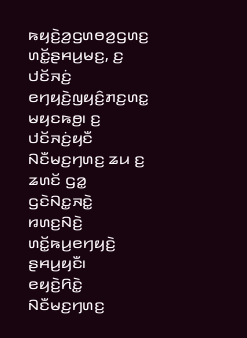ꤒꤟꤢꤧ꤬ꤤ꤬ꤞꤛꤥꤤ꤬ꤞꤛꤢ꤬ ꤛꤢꤩ꤭ꤔꤌꤣ꤬ꤗꤢ꤬, ꤢ꤬ ꤓꤢꤩꤏꤢꤦ꤬ ꤕꤚꤟꤢꤧ꤬ꤜꤟꤢꤨ꤬ꤊꤢ꤬ꤛꤢ꤭ ꤗꤟꤢꤒꤥ꤬꤯ ꤢ꤬ ꤓꤢꤩꤏꤢꤦ꤬ꤟꤢꤪ ꤡꤢꤪꤗꤢ꤬ꤚꤛꤢ꤬ ꤘꤣ ꤢ꤬ ꤘꤛꤢꤩ ꤞꤤ꤭ ꤞꤢꤧꤡꤢ꤭ꤏꤢꤧ꤭ ꤙꤛꤢ꤬ꤡꤢꤧ꤬ ꤛꤢꤩ꤭ꤒꤣ꤬ꤕꤚꤟꤢꤧ꤬ ꤔꤌꤣ꤬ꤟꤢꤪ꤯
ꤕꤟꤢꤧ꤬ꤖꤢꤧ꤭ ꤡꤢꤪꤗꤢ꤬ꤚꤛꤢ꤬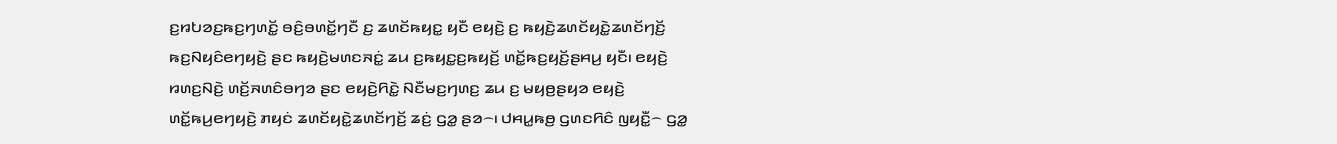ꤢ꤬ꤙꤝꤤꤢ꤬ꤒꤢ꤬ꤚꤛꤢꤩ꤭ ꤋꤢꤨ꤬ꤋꤛꤢꤩ꤭ꤚꤢꤪ ꤢ꤬ ꤘꤛꤢꤩꤒꤟꤢ꤭ ꤟꤢꤪ ꤕꤟꤢꤧ꤬ ꤢ꤬ ꤒꤟꤢꤧ꤬ꤘꤛꤢꤩꤟꤢꤧ꤭ꤘꤛꤢꤩꤚꤢꤩ꤬ ꤒꤢ꤬ꤡꤟꤢꤨꤕꤚꤟꤢꤧ꤬ ꤔꤢ ꤒꤟꤢꤧ꤬ꤗꤛꤢꤏꤢꤦ꤭ ꤘꤣ ꤢ꤬ꤒꤟꤢ꤭ꤢ꤬ꤒꤟꤢꤩ꤬ ꤛꤢꤩ꤭ꤒꤢ꤬ꤟꤢꤩ꤬ꤔꤌꤣ꤬ ꤟꤢꤪ꤯ ꤕꤟꤢꤧ꤬ ꤙꤛꤢ꤬ꤡꤢꤧ꤬ ꤛꤢꤩ꤬ꤏꤛꤢꤨꤋꤚꤤ ꤔꤢ ꤕꤟꤢꤧ꤬ꤖꤢꤧ꤭ ꤡꤢꤪꤗꤢ꤬ꤚꤛꤢ꤬ ꤘꤣ ꤢ꤬ ꤗꤟꤥ꤬ꤔꤟꤤ ꤕꤟꤢꤧ꤬ ꤛꤢꤩ꤭ꤒꤣ꤬ꤕꤚꤟꤢꤧ꤬ ꤊꤟꤢꤦ ꤘꤛꤢꤩꤟꤢꤧ꤭ꤘꤛꤢꤩꤚꤢꤩ꤬ ꤘꤢꤦ꤬ ꤞꤤ꤭ ꤔꤤ꤮꤯ ꤓꤌꤣ꤭ꤒꤥ꤬ ꤞꤛꤢꤖꤢꤨ ꤜꤟꤢꤪ꤭꤮ ꤞꤤ꤭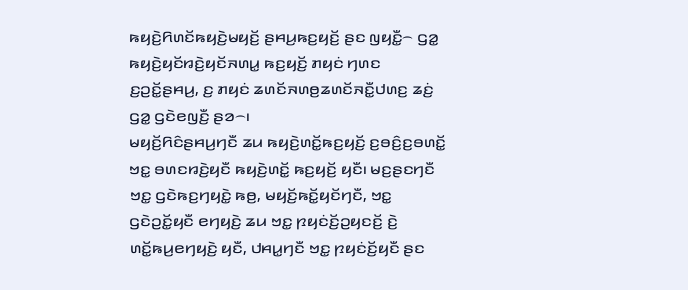ꤒꤟꤢꤧ꤬ꤖꤛꤢꤩꤒꤟꤢꤧ꤬ꤗꤟꤢꤩ꤬ ꤔꤌꤣ꤬ꤒꤢ꤬ꤟꤢꤩ꤬ ꤔꤢ ꤜꤟꤢꤪ꤭꤮ ꤞꤤ꤭ ꤒꤟꤢꤧ꤬ꤟꤢꤩꤙꤢꤧ꤬ꤟꤢꤩꤏꤛꤣ꤭ ꤒꤢ꤬ꤟꤢꤩ꤬ ꤊꤟꤢꤦ ꤚꤛꤢ ꤢ꤬ꤑꤢꤩ꤭ꤔꤌꤣ꤬, ꤢ꤬ ꤊꤟꤢꤦ ꤘꤛꤢꤩꤏꤛꤥ꤬ꤘꤛꤢꤩꤏꤢꤪ꤭ꤓꤛꤢ꤬ ꤘꤢꤦ꤬ ꤞꤤ꤭ ꤞꤢꤧꤕꤜꤢꤪ꤬ ꤔꤤ꤮꤯
ꤗꤟꤢꤩ꤬ꤖꤢꤨꤔꤌꤣ꤬ꤚꤢꤪ ꤘꤣ ꤒꤟꤢꤧ꤬ꤛꤢꤩ꤭ꤒꤢ꤬ꤟꤢꤩ꤬ ꤢ꤬ꤋꤢꤨ꤬ꤢ꤬ꤋꤛꤢꤩ꤭ ꤠꤢ꤭ ꤋꤛꤢꤙꤢꤧ꤬ꤟꤢꤪ ꤒꤟꤢꤧ꤬ꤛꤢꤩ꤭ ꤒꤢ꤬ꤟꤢꤩ꤬ ꤟꤢꤪ꤯ ꤗꤢ꤬ꤔꤢꤚꤢꤪ ꤠꤢ꤭ ꤞꤢꤧꤒꤢ꤬ꤚꤟꤢꤧ꤭ ꤒꤥ꤬, ꤗꤟꤢꤩ꤬ꤒꤢꤩ꤭ꤟꤢꤩꤚꤢꤪ, ꤠꤢ꤭ ꤞꤢꤧꤑꤢꤩ꤭ꤟꤢꤪ ꤕꤚꤟꤢꤧ꤬ ꤘꤣ ꤠꤢ꤭ ꤐꤟꤢꤦꤢꤩ꤬ꤑꤟꤢꤢꤩ꤬ ꤢꤧ꤬ ꤛꤢꤩ꤭ꤒꤣ꤬ꤕꤚꤟꤢꤧ꤬ ꤟꤢꤪ, ꤓꤌꤣ꤭ꤚꤢꤪ ꤠꤢ꤭ ꤐꤟꤢꤦꤢꤩ꤬ꤟꤢꤪ ꤔꤢ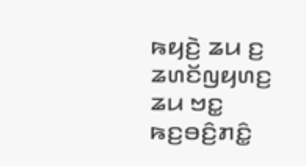ꤒꤟꤢꤧ꤬ ꤘꤣ ꤢ꤬ ꤘꤛꤢꤩꤜꤟꤛꤢ꤬ ꤘꤣ ꤠꤢ꤭ ꤒꤢ꤬ꤋꤢꤨ꤬ꤊꤢꤨ꤭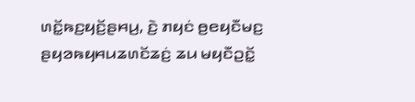ꤛꤢꤩ꤭ꤒꤢ꤬ꤟꤢꤩ꤬ꤔꤌꤣ꤬, ꤢꤧ꤬ ꤊꤟꤢꤦ ꤥ꤬ꤕꤟꤢꤪꤗꤢ꤬ ꤔꤟꤤꤒꤟꤌꤣꤘꤛꤢꤩꤘꤢꤦ꤬ ꤘꤣ ꤗꤟꤢꤪꤑꤢꤩ꤭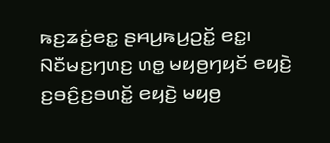ꤒꤢ꤬ꤘꤢꤦ꤬ꤕꤢ꤭ ꤔꤌꤣ꤬ꤒꤣ꤬ꤑꤢꤩ꤭ ꤕꤢ꤭꤯
ꤡꤢꤪꤗꤢ꤬ꤚꤛꤢ꤬ ꤛꤥ꤭ ꤗꤟꤥ꤬ꤚꤟꤢꤩ ꤕꤟꤢꤧ꤬ ꤢ꤬ꤋꤢꤨ꤬ꤢ꤬ꤋꤛꤢꤩ꤭ ꤕꤟꤢꤧ꤬ ꤗꤟꤥ꤬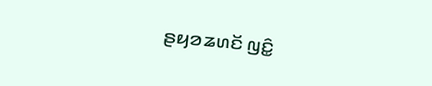ꤔꤟꤤꤘꤛꤢꤩ ꤜꤢꤨ꤭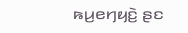ꤒꤣ꤬ꤕꤚꤟꤢꤧ꤬ ꤔꤢ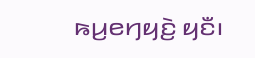ꤒꤣ꤬ꤕꤚꤟꤢꤧ꤬ ꤟꤢꤪ꤯